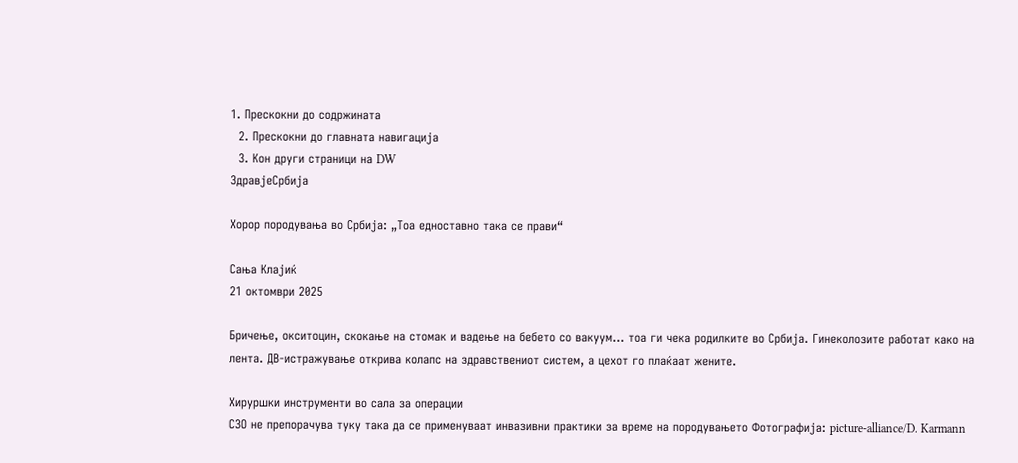1. Прескокни до содржината
  2. Прескокни до главната навигација
  3. Кон други страници на DW
ЗдравјеСрбија

Хорор породувања во Србија: „Тоа едноставно така се прави“

Сања Клајиќ
21 октомври 2025

Бричење, окситоцин, скокање на стомак и вадење на бебето со вакуум... тоа ги чека родилките во Србија. Гинеколозите работат како на лента. ДВ-истражување открива колапс на здравствениот систем, а цехот го плаќаат жените.

Хируршки инструменти во сала за операции
СЗО не препорачува туку така да се применуваат инвазивни практики за време на породувањето Фотографија: picture-alliance/D. Karmann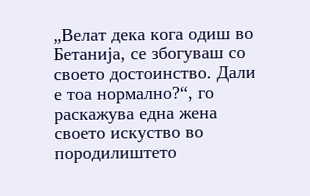„Велат дека кога одиш во Бетанија, се збогуваш со своето достоинство. Дали е тоа нормално?“, го раскажува една жена своето искуство во породилиштето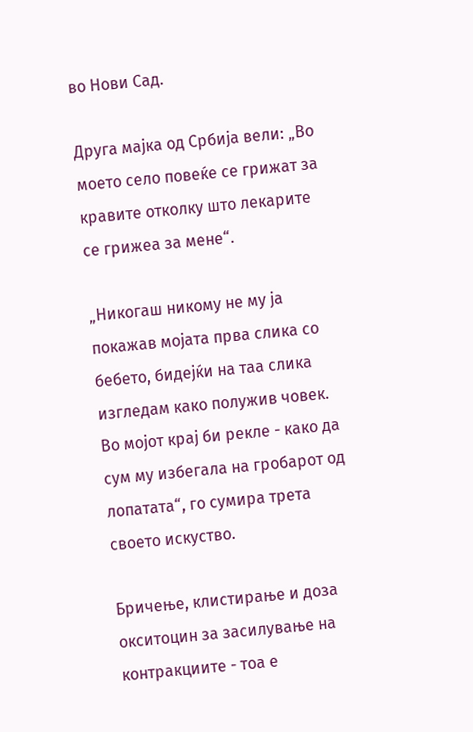во Нови Сад.

Друга мајка од Србија вели: „Во моето село повеќе се грижат за кравите отколку што лекарите се грижеа за мене“.

„Никогаш никому не му ја покажав мојата прва слика со бебето, бидејќи на таа слика изгледам како полужив човек. Во мојот крај би рекле - како да сум му избегала на гробарот од лопатата“, го сумира трета своето искуство.

Бричење, клистирање и доза окситоцин за засилување на контракциите - тоа е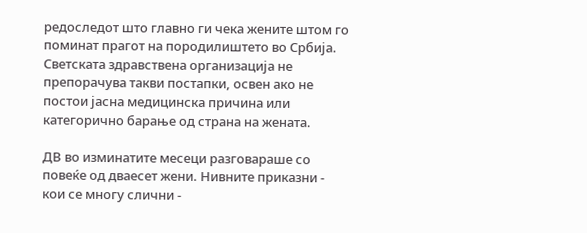редоследот што главно ги чека жените штом го поминат прагот на породилиштето во Србија. Светската здравствена организација не препорачува такви постапки, освен ако не постои јасна медицинска причина или категорично барање од страна на жената.

ДВ во изминатите месеци разговараше со повеќе од дваесет жени. Нивните приказни - кои се многу слични -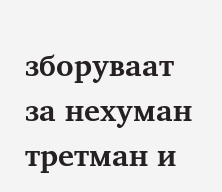зборуваат за нехуман третман и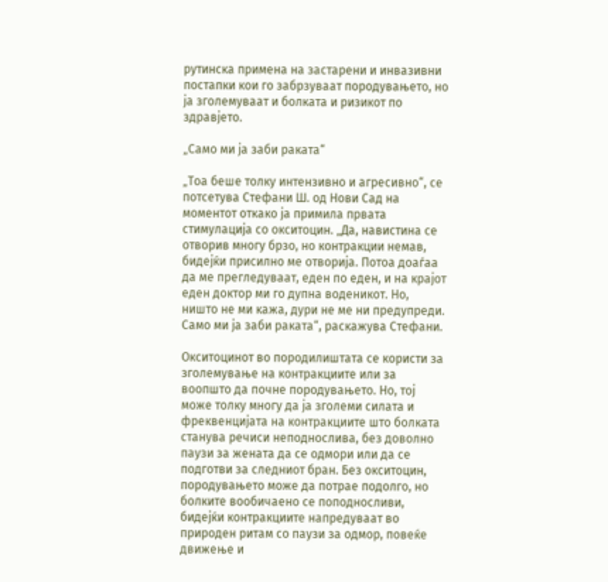рутинска примена на застарени и инвазивни постапки кои го забрзуваат породувањето, но ја зголемуваат и болката и ризикот по здравјето.

„Само ми ја заби раката“

„Тоа беше толку интензивно и агресивно“, се потсетува Стефани Ш. од Нови Сад на моментот откако ја примила првата стимулација со окситоцин. „Да, навистина се отворив многу брзо, но контракции немав, бидејќи присилно ме отворија. Потоа доаѓаа да ме прегледуваат, еден по еден, и на крајот еден доктор ми го дупна воденикот. Но, ништо не ми кажа, дури не ме ни предупреди. Само ми ја заби раката“, раскажува Стефани.

Окситоцинот во породилиштата се користи за зголемување на контракциите или за воопшто да почне породувањето. Но, тој може толку многу да ја зголеми силата и фреквенцијата на контракциите што болката станува речиси неподнослива, без доволно паузи за жената да се одмори или да се подготви за следниот бран. Без окситоцин, породувањето може да потрае подолго, но болките вообичаено се поподносливи, бидејќи контракциите напредуваат во природен ритам со паузи за одмор, повеќе движење и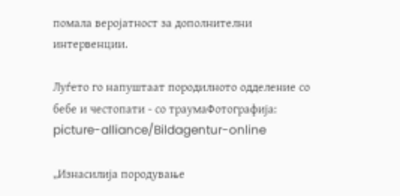помала веројатност за дополнителни интервенции.

Луѓето го напуштаат породилното одделение со бебе и честопати - со траумаФотографија: picture-alliance/Bildagentur-online

„Изнасилија породување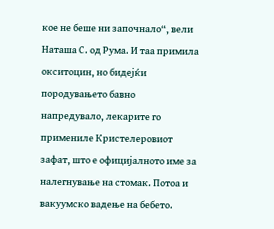кое не беше ни започнало“, вели Наташа С. од Рума. И таа примила окситоцин, но бидејќи породувањето бавно напредувало, лекарите го примениле Кристелеровиот зафат, што е официјалното име за налегнување на стомак. Потоа и вакуумско вадење на бебето.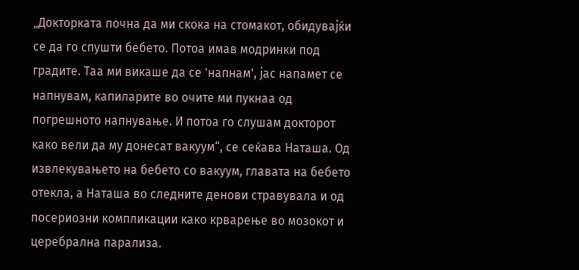„Докторката почна да ми скока на стомакот, обидувајќи се да го спушти бебето. Потоа имав модринки под градите. Таа ми викаше да се 'напнам', јас напамет се напнувам, капиларите во очите ми пукнаа од погрешното напнување. И потоа го слушам докторот како вели да му донесат вакуум“, се сеќава Наташа. Од извлекувањето на бебето со вакуум, главата на бебето отекла, а Наташа во следните денови стравувала и од посериозни компликации како крварење во мозокот и церебрална парализа.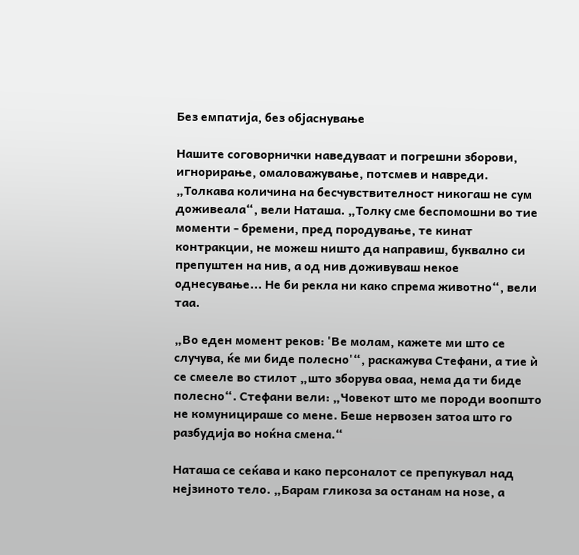Без емпатија, без објаснување

Нашите соговорнички наведуваат и погрешни зборови, игнорирање, омаловажување, потсмев и навреди. „Толкава количина на бесчувствителност никогаш не сум доживеала“, вели Наташа. „Толку сме беспомошни во тие моменти - бремени, пред породување, те кинат контракции, не можеш ништо да направиш, буквално си препуштен на нив, а од нив доживуваш некое однесување... Не би рекла ни како спрема животно“, вели таа.

„Во еден момент реков: 'Ве молам, кажете ми што се случува, ќе ми биде полесно'“, раскажува Стефани, а тие ѝ се смееле во стилот „што зборува оваа, нема да ти биде полесно“. Стефани вели: „Човекот што ме породи воопшто не комуницираше со мене. Беше нервозен затоа што го разбудија во ноќна смена.“

Наташа се сеќава и како персоналот се препукувал над нејзиното тело. „Барам гликоза за останам на нозе, а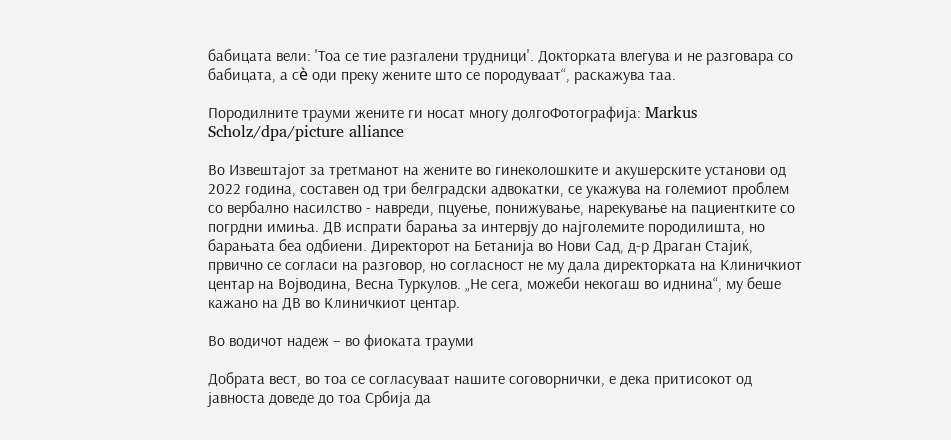бабицата вели: 'Тоа се тие разгалени трудници'. Докторката влегува и не разговара со бабицата, а сè оди преку жените што се породуваат“, раскажува таа.

Породилните трауми жените ги носат многу долгоФотографија: Markus Scholz/dpa/picture alliance

Во Извештајот за третманот на жените во гинеколошките и акушерските установи од 2022 година, составен од три белградски адвокатки, се укажува на големиот проблем со вербално насилство - навреди, пцуење, понижување, нарекување на пациентките со погрдни имиња. ДВ испрати барања за интервју до најголемите породилишта, но барањата беа одбиени. Директорот на Бетанија во Нови Сад, д-р Драган Стајиќ, првично се согласи на разговор, но согласност не му дала директорката на Клиничкиот центар на Војводина, Весна Туркулов. „Не сега, можеби некогаш во иднина“, му беше кажано на ДВ во Клиничкиот центар.

Во водичот надеж – во фиоката трауми

Добрата вест, во тоа се согласуваат нашите соговорнички, е дека притисокот од јавноста доведе до тоа Србија да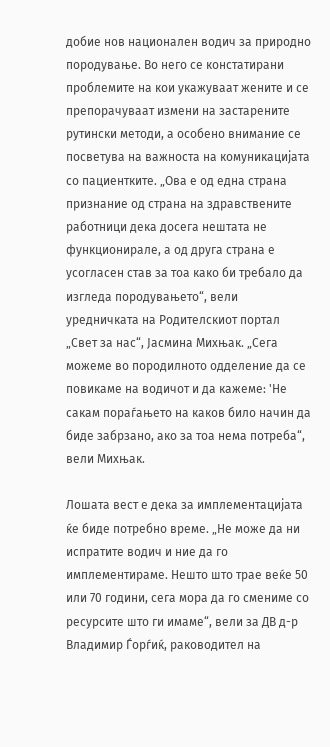добие нов национален водич за природно породување. Во него се констатирани проблемите на кои укажуваат жените и се препорачуваат измени на застарените рутински методи, а особено внимание се посветува на важноста на комуникацијата со пациентките. „Ова е од една страна признание од страна на здравствените работници дека досега нештата не функционирале, а од друга страна е усогласен став за тоа како би требало да изгледа породувањето“, вели уредничката на Родителскиот портал „Свет за нас“, Јасмина Михњак. „Сега можеме во породилното одделение да се повикаме на водичот и да кажеме: 'Не сакам пораѓањето на каков било начин да биде забрзано, ако за тоа нема потреба“, вели Михњак.

Лошата вест е дека за имплементацијата ќе биде потребно време. „Не може да ни испратите водич и ние да го имплементираме. Нешто што трае веќе 50 или 70 години, сега мора да го смениме со ресурсите што ги имаме“, вели за ДВ д-р Владимир Ѓорѓиќ, раководител на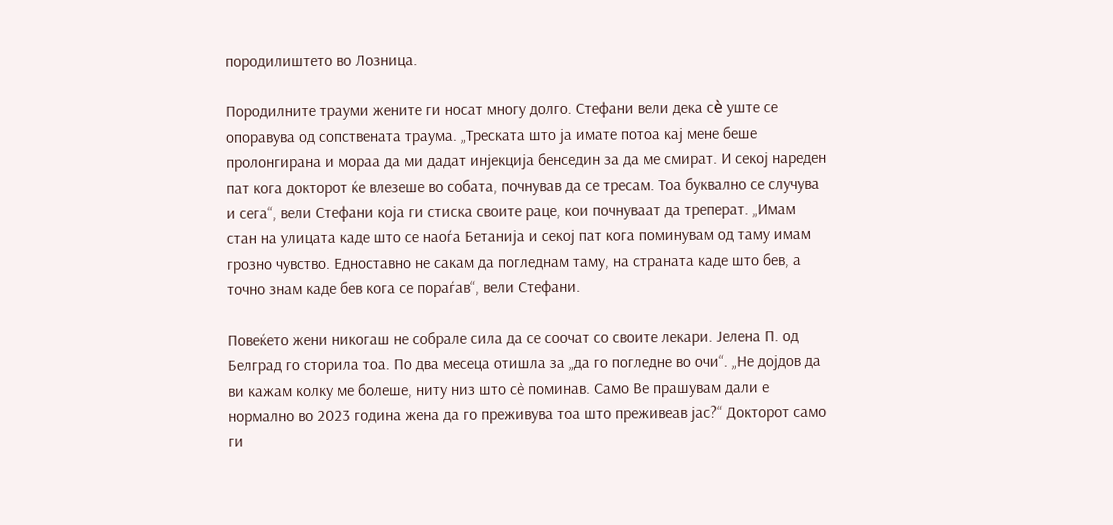породилиштето во Лозница.

Породилните трауми жените ги носат многу долго. Стефани вели дека сè уште се опоравува од сопствената траума. „Треската што ја имате потоа кај мене беше пролонгирана и мораа да ми дадат инјекција бенседин за да ме смират. И секој нареден пат кога докторот ќе влезеше во собата, почнував да се тресам. Тоа буквално се случува и сега“, вели Стефани која ги стиска своите раце, кои почнуваат да треперат. „Имам стан на улицата каде што се наоѓа Бетанија и секој пат кога поминувам од таму имам грозно чувство. Едноставно не сакам да погледнам таму, на страната каде што бев, а точно знам каде бев кога се пораѓав“, вели Стефани.

Повеќето жени никогаш не собрале сила да се соочат со своите лекари. Јелена П. од Белград го сторила тоа. По два месеца отишла за „да го погледне во очи“. „Не дојдов да ви кажам колку ме болеше, ниту низ што сѐ поминав. Само Ве прашувам дали е нормално во 2023 година жена да го преживува тоа што преживеав јас?“ Докторот само ги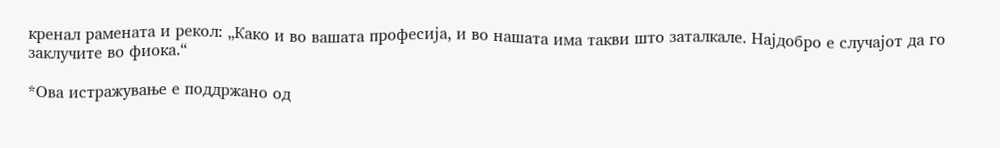кренал рамената и рекол: „Како и во вашата професија, и во нашата има такви што заталкале. Најдобро е случајот да го заклучите во фиока.“

*Ова истражување е поддржано од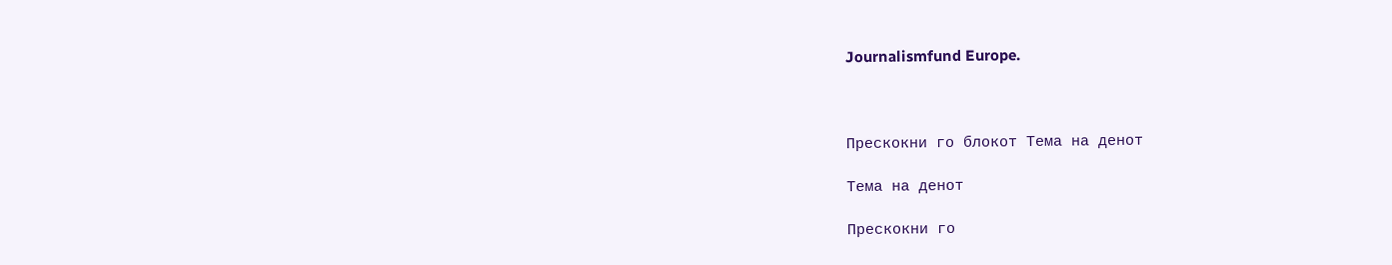Journalismfund Europe.



Прескокни го блокот Тема на денот

Тема на денот

Прескокни го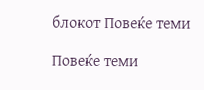блокот Повеќе теми

Повеќе теми